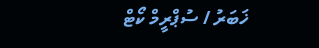ޚަބަރު / ސުޕްރީމް ކޯޓް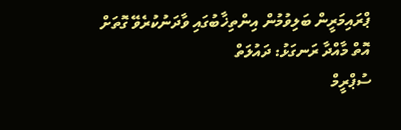ޕްރައިމަރީން ބަލިވުމުން އިންތިޚާބުގައި ވާދަނުކުރެވޭ ގޮތަށް އޮތް މާއްދާ ރަނގަޅު: ދައުލަތް
ސުޕްރީމް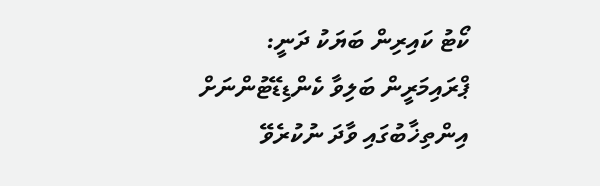ކޯޓު ކައިރިން ބަޔަކު ދަނީ: ޕްރައިމަރީން ބަލިވާ ކެންޑިޑޭޓުންނަށް އިންތިޚާބުގައި ވާދަ ނުކުރެވޭ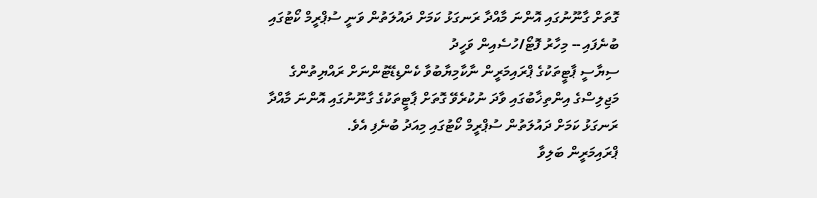ގޮތަށް ގާނޫނުގައި އޮންނަ މާއްދާ ރަނގަޅު ކަމަށް ދައުލަތުން ވަނީ ސުޕްރީމް ކޯޓުގައި ބުނެފައި -- މިހާރު ފޮޓޯ/ހުސެއިން ވަހީދު
ސިޔާސީ ޕާޓީތަކުގެ ޕްރައިމަރީން ނާކާމިޔާބުވާ ކެންޑިޑޭޓުންނަށް ރައްޔިތުންގެ މަޖިލިސްގެ އިންތިޚާބުގައި ވާދަ ނުކުރެވޭ ގޮތަށް ޕާޓީތަކުގެ ގާނޫނުގައި އޮންނަ މާއްދާ ރަނގަޅު ކަމަށް ދައުލަތުން ސުޕްރީމް ކޯޓުގައި މިއަދު ބުނެފި އެވެ.
ޕްރައިމަރީން ބަލިވާ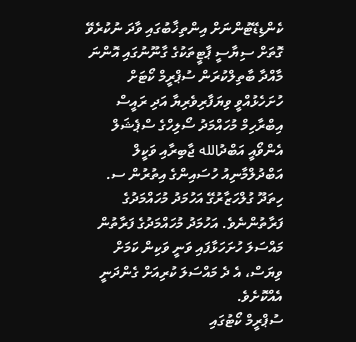ކެންޑިޑޭޓުންނަށް އިންތިޚާބުގައި ވާދަ ނުކުރެވޭ ގޮތަށް ސިޔާސީ ޕާޓީތަކުގެ ގާނޫނުގައި އޮންނަ މާއްދާ ބާތިލްކުރަން ސުޕްރީމް ކޯޓަށް ހުށަހެޅުއްވީ ވިޔަފާރިވެރިޔާ އަދި ރައީސް އިބްރާހިމް މުހައްމަދު ސޯލިހްގެ ސްޕެޝަލް އެންވޯއީ އަބްދުالله ޖާބިރާއި ވަކީލް އަބްދުލްމާނިއު ހުސައިންގެ އިތުރުން ސ. ހިތަދޫ ގުލްހަޒާރުގޭ އަހުމަދު މުހައްމަދުގެ ފަރާތުންނެވެ. އަހުމަދު މުހައްމަދުގެ ފަރާތުން މައްސަލަ ހުށަހަޅާފައި ވަނީ ވަކިން ކަމަށް ވިޔަސް، އެ ދެ މައްސަލަ ކުރިއަށް ގެންދަނީ އެއްކޮށެވެ.
ސުޕްރީމް ކޯޓުގައި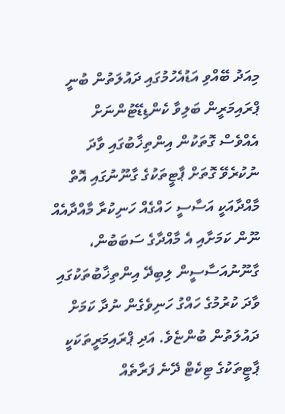މިއަދު ބޭއްވި އަޑުއެހުމުގައި ދައުލަތުން ބުނީ ޕްރައިމަރީން ބަލިވާ ކެންޑިޑޭޓުންނަށް އެއްވެސް ގޮތަކުން އިންތިޚާބުގައި ވާދަ ނުކުރެވޭ ގޮތަށް ޕާޓީތަކުގެ ގާނޫނުގައި އޮތް މާއްދާއަކީ އަސާސީ ހައްގެއް ހަނިކުރާ މާއްދާއެއް ނޫން ކަމަށާއި އެ މާއްދާގެ ސަބަބުން، ގާނޫނުއަސާސީން ލިބިދޭ އިންތިޚާބުތަކުގައި ވާދަ ކުރުމުގެ ހައްގު ހަނިވެގެން ނުދާ ކަމަށް ދައުލަތުން ބުންޏެވެ. އަދި ޕްރައިމަރީތަކަކީ ޕާޓީތަކުގެ ޓިކެޓް ދޭނެ ފަރާތެއް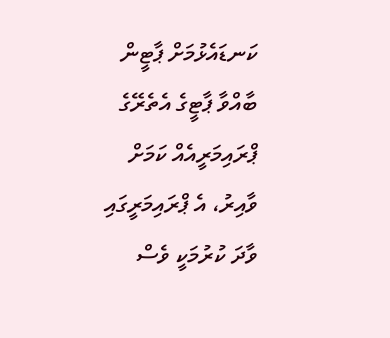ކަނޑައެޅުމަށް ޕާޓީން ބާއްވާ ޕާޓީގެ އެތެރޭގެ ޕްރައިމަރީއެއް ކަމަށް ވާއިރު، އެ ޕްރައިމަރީގައި ވާދަ ކުރުމަކީ ވެސް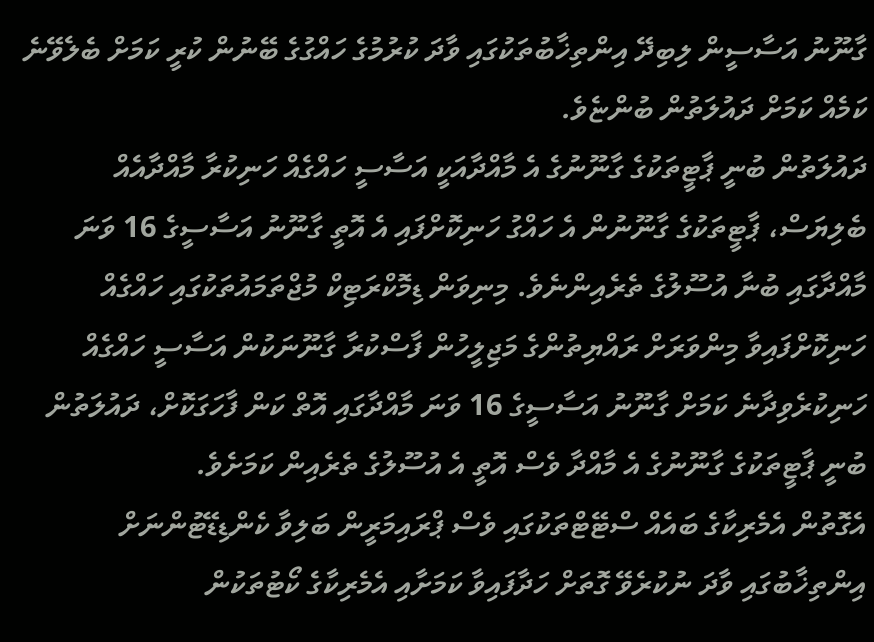ގާނޫނު އަސާސީން ލިބިދޭ އިންތިޚާބުތަކުގައި ވާދަ ކުރުމުގެ ހައްގުގެ ބޭނުން ކުރީ ކަމަށް ބެލެވޭނެ ކަމެއް ކަމަށް ދައުލަތުން ބުންޏެވެ.
ދައުލަތުން ބުނީ ޕާޓީތަކުގެ ގާނޫނުގެ އެ މާއްދާއަކީ އަސާސީ ހައްގެއް ހަނިކުރާ މާއްދާއެއް ބެލިޔަސް، ޕާޓީތަކުގެ ގާނޫނުން އެ ހައްގު ހަނިކޮށްފައި އެ އޮތީ ގާނޫނު އަސާސީގެ 16 ވަނަ މާއްދާގައި ބުނާ އުސޫލުގެ ތެރެއިންނެވެ. މިނިވަން ޑިމޮކްރަޓިކް މުޖްތަމައުތަކުގައި ހައްގެއް ހަނިކޮށްފައިވާ މިންވަރަށް ރައްޔިތުންގެ މަޖިލީހުން ފާސްކުރާ ގާނޫނަކުން އަސާސީ ހައްގެއް ހަނިކުރެވިދާނެ ކަމަށް ގާނޫނު އަސާސީގެ 16 ވަނަ މާއްދާގައި އޮތް ކަން ފާހަގަކޮށް، ދައުލަތުން ބުނީ ޕާޓީތަކުގެ ގާނޫނުގެ އެ މާއްދާ ވެސް އޮތީ އެ އުސޫލުގެ ތެރެއިން ކަމަށެވެ.
އެގޮތުން އެމެރިކާގެ ބައެއް ސްޓޭޓްތަކުގައި ވެސް ޕްރައިމަރީން ބަލިވާ ކެންޑިޑޭޓުންނަށް އިންތިޚާބުގައި ވާދަ ނުކުރެވޭ ގޮތަށް ހަދާފައިވާ ކަމަށާއި އެމެރިކާގެ ކޯޓުތަކުން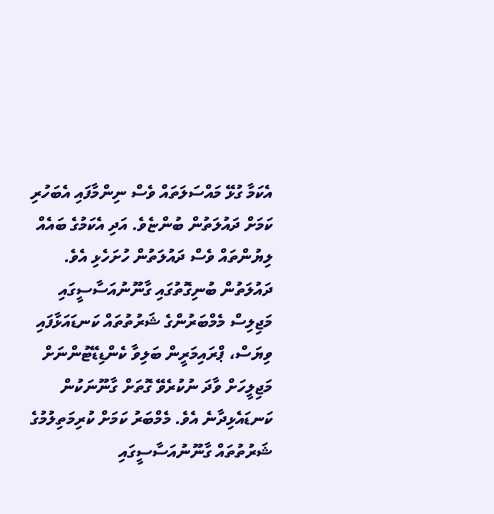އެކަމާ ގުޅޭ މައްސަލަތައް ވެސް ނިންމާފައި އެބަހުރި ކަމަށް ދައުލަތުން ބުންޏެވެ. އަދި އެކަމުގެ ބައެއް ލިޔުންތައް ވެސް ދައުލަތުން ހުށަހެޅި އެވެ.
ދައުލަތުން ބުނިގޮތުގައި ގާނޫނުއަސާސީގައި މަޖިލިސް މެމްބަރުންގެ ޝަރުތުތައް ކަނޑައަޅާފައި ވިޔަސް، ޕްރައިމަރީން ބަލިވާ ކެންޑިޑޭޓުންނަށް މަޖިލީހަށް ވާދަ ނުކުރެވޭ ގޮތަށް ގާނޫނަކުން ކަނޑައެޅިދާނެ އެވެ. މެމްބަރު ކަމަށް ކުރިމަތިލުމުގެ ޝަރުތުތައް ގާނޫނުއަސާސީގައި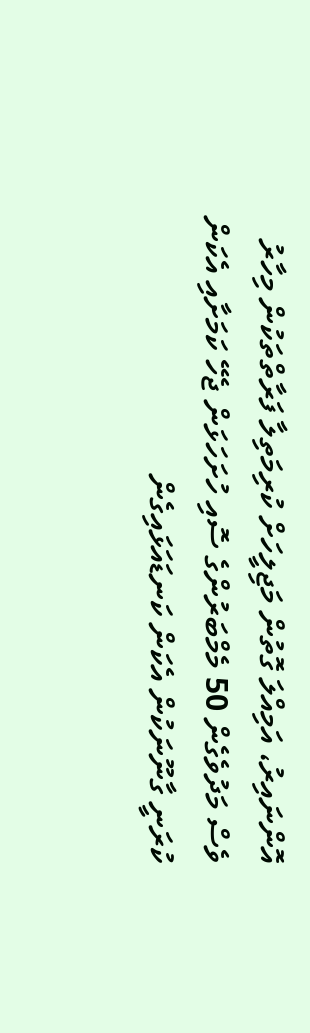އޮންނައިރު، އަމިއްލަ ގޮތުން މަޖިލީހަށް ކުރިމަތިލާ ފަރާތްތަކުން މިހާރު ވެސް މަދުވެގެން 50 މެމްބަރުންގެ ސޮއި ހުށަހަޅަން ޖެހޭ ކަމަށާއި އެކަން ކުރަނީ ގާނޫނަކުން އެކަން ކަނޑައަޅައިގެން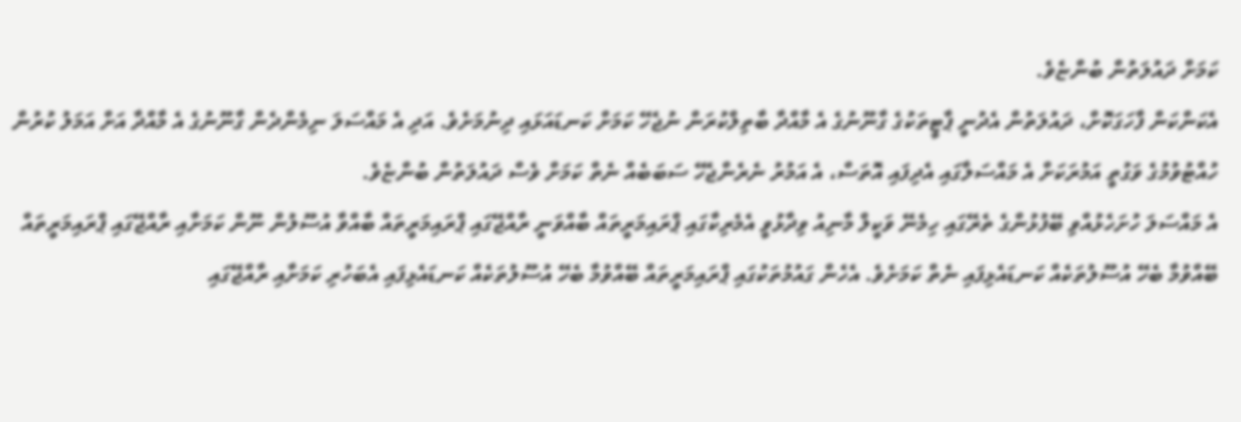ކަމަށް ދައުލަތުން ބުންޏެވެ.
އެކަންކަން ފާހަގަކޮށް، ދައުލަތުން އެދުނީ ޕާޓީތަކުގެ ގާނޫނުގެ އެ މާއްދާ ބާތިލްކުރަން ނުޖެހޭ ކަމަށް ކަނޑައަޅައި ދިނުމަށެވެ. އަދި އެ މައްސަލަ ނިމެންދެން ގާނޫނުގެ އެ މާއްދާ އަށް އަމަލު ކުރުން ހުއްޓުވުމުގެ ވަގުތީ އަމުރަކަށް އެ މައްސަލާގައި އެދިފައި އޮތަސް، އެ އަމުރު ނެރެންޖެހޭ ސަބަބެއް ނެތް ކަމަށް ވެސް ދައުލަތުން ބުންޏެވެ.
އެ މައްސަލަ ހުށަހެޅުއްވި ބޭފުޅުންގެ ތެރޭގައި ހިމެނޭ ވަކީލް މާނިއު ވިދާޅުވީ އެމެރިކާގައި ޕްރައިމަރީތައް ބާއްވަނީ ރާއްޖޭގައި ޕްރައިމަރީތައް ބާއްވާ އުސޫލުން ނޫން ކަމަށާއި ރާއްޖޭގައި ޕްރައިމަރީތައް ބޭއްވުމާ ބެހޭ އުސޫލުތަކެއް ކަނޑައެޅިފައި ނެތް ކަމަށެވެ. އެހެން ގައުމުތަކުގައި ޕްރައިމަރީތައް ބޭއްވުމާ ބެހޭ އުސޫލުތަކެއް ކަނޑައެޅިފައި އެބަހުރި ކަމަށާއި ރާއްޖޭގައި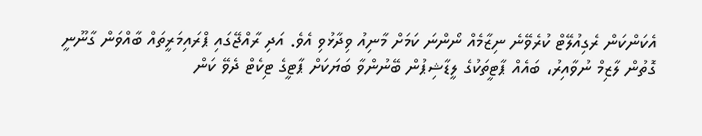އެކަންކަން ރެގިއުލޭޓް ކުރެވޭނެ ނިޒާމެއް ނޯންނަ ކަމަށް މާނިއު ވިދާޅުވި އެވެ. އަދި ރާއްޖޭގައި ޕްރައިމަރީތައް ބާއްވަން ގާނޫނީ ގޮތުން ލާޒިމް ނުވާއިރު، ބައެއް ޕާޓީތަކުގެ ލީޑާޝިޕުން ބޭނުންވާ ބަޔަކަށް ޕާޓީގެ ޓިކެޓް ދެވޭ ކަން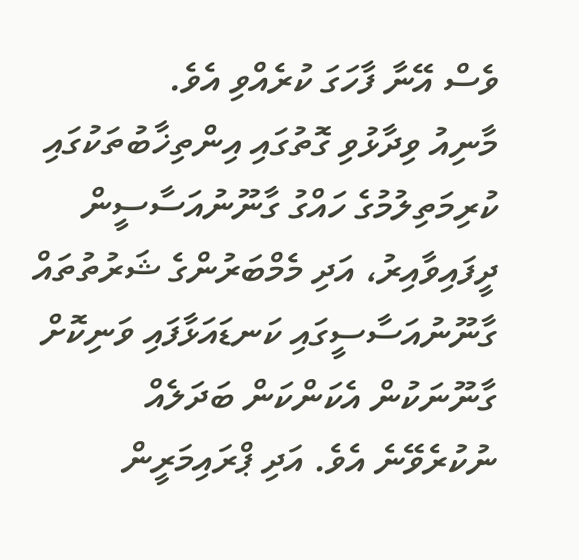ވެސް އޭނާ ފާހަގަ ކުރެއްވި އެވެ.
މާނިއު ވިދާޅުވި ގޮތުގައި އިންތިޚާބުތަކުގައި ކުރިމަތިލުމުގެ ހައްގު ގާނޫނުއަސާސީން ދީފައިވާއިރު، އަދި މެމްބަރުންގެ ޝަރުތުތައް ގާނޫނުއަސާސީގައި ކަނޑައަޅާފައި ވަނިކޮށް ގާނޫނަކުން އެކަންކަން ބަދަލެއް ނުކުރެވޭނެ އެވެ. އަދި ޕްރައިމަރީން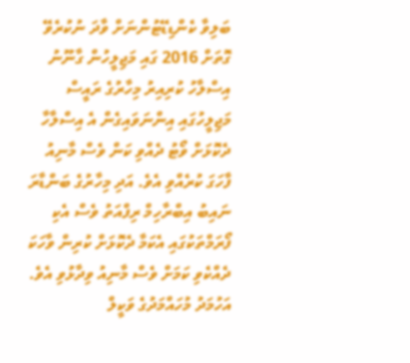ބަލިވާ ކެންޑިޑޭޓުންނަށް ވާދަ ނުކުރެވޭ ގޮތަށް 2016 ގައި މަޖިލީހުން ގާނޫނު އިސްލާހު ކުރިއިރު މިހާރުގެ ރައީސް މަޖިލީހުގައި އިންނަވައިގެން އެ އިސްލާހާ ދެކޮޅަށް ވޯޓު ދެއްވި ކަން ވެސް މާނިއު ފާހަގަ ކުރެއްވި އެވެ. އަދި މިހާރުގެ ބަންޑާރަ ނައިބު އިބްރާހިމް ރިފްއަތު ވެސް އެކި ފޯރަމްތަކުގައި އެކަމާ ދެކޮޅަށް ކުރިން ވާހަކަ ދެއްކެވި ކަމަށް ވެސް މާނިއު ވިދާޅުވި އެވެ.
އަހުމަދު މުހައްމަދުގެ ވަކީލް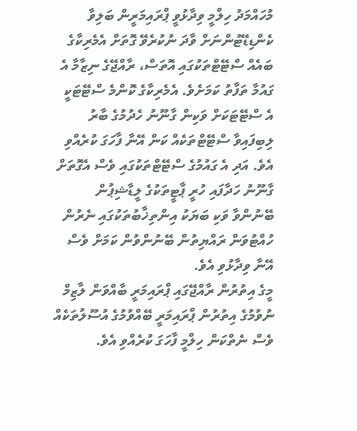މުހައްމަދު ހިލްމީ ވިދާޅުވީ ޕްރައިމަރީން ބަލިވާ ކެންޑިޑޭޓުންނަށް ވާދަ ނުކުރެވޭ ގޮތަށް އެމެރިކާގެ ބައެއް ސްޓޭޓްތަކުގައި އޮތަސް، ރާއްޖޭގެ ނިޒާމާ އެ ގައުމާ ތަފާތު ކަމަށެވެ. އެމެރިކާގެ ކޮންމެ ސްޓޭޓަކީ އެ ސްޓޭޓަކަށް ވަކިން ގާނޫނު ހެދުމުގެ ބާރު ލިބިފައިވާ ސްޓޭޓްތަކެއް ކަން އޭނާ ފާހަގަ ކުރެއްވި އެވެ. އަދި އެ ގައުމުގެ ސްޓޭޓްތަކުގައި ވެސް އެގޮތަށް ގާނޫނު ހަދާފައި ހުރީ ޕާޓީތަކުގެ ލީޑާޝިޕުން ބޭނުންވާ ވަކި ބަޔަކު އިންތިޚާބުތަކުގައި ނެރުން ހުއްޓުވަން ރައްޔިތުން ބޭނުންވުން ކަމަށް ވެސް އޭނާ ވިދާޅުވި އެވެ.
މީގެ އިތުރުން ރާއްޖޭގައި ޕްރައިމަރީ ބާއްވަން ލާޒިމް ނުވުމުގެ އިތުރުން ޕްރައިމަރީ ބޭއްވުމުގެ އުސޫލުތަކެއް ވެސް ނެތްކަން ހިލްމީ ފާހަގަ ކުރެއްވި އެވެ.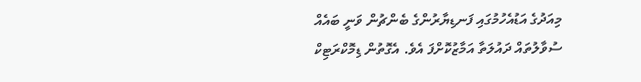މިއަދުގެ އަޑުއެހުމުގައި ފަނޑިޔާރުންގެ ބެންޗުން ވަނީ ބައެއް ސުވާލުތައް ދައުލަތާ އަމާޒުކޮށްފަ އެވެ. އެގޮތުން ޑިމޮކްރަޓިކް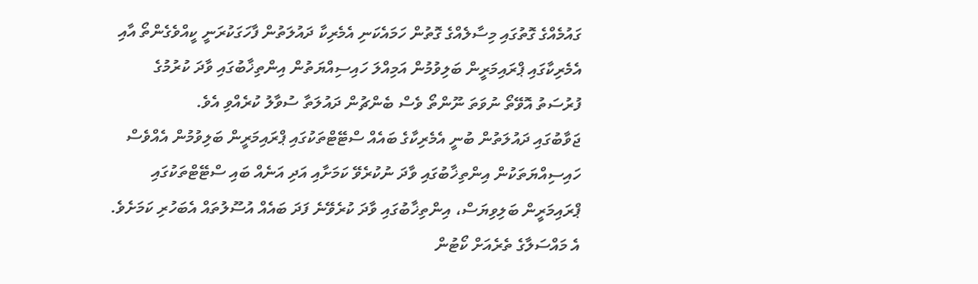ގައުމެއްގެ ގޮތުގައި މިސާލެއްގެ ގޮތުން ހަމައެކަނި އެމެރިކާ ދައުލަތުން ފާހަގަކުރަނީ ކީއްވެގެންތޯ އާއި އެމެރިކާގައި ޕްރައިމަރީން ބަލިވުމުން އަމިއްލަ ހައިސިއްޔަތުން އިންތިޚާބުގައި ވާދަ ކުރުމުގެ ފުރުސަތު އޮވޭތޯ ނުވަތަ ނޫންތޯ ވެސް ބެންޗުން ދައުލަތާ ސުވާލު ކުރެއްވި އެވެ.
ޖަވާބުގައި ދައުލަތުން ބުނީ އެމެރިކާގެ ބައެއް ސްޓޭޓްތަކުގައި ޕްރައިމަރީން ބަލިވުމުން އެއްވެސް ހައިސިއްޔަތަކުން އިންތިޚާބުގައި ވާދަ ނުކުރެވޭ ކަމަށާއި އަދި އަނެއް ބައި ސްޓޭޓްތަކުގައި ޕްރައިމަރީން ބަލިވިޔަސް، އިންތިޚާބުގައި ވާދަ ކުރެވޭނެ ފަދަ ބައެއް އުސޫލުތައް އެބަހުރި ކަމަށެވެ.
އެ މައްސަލާގެ ތެރެއަށް ކޯޓުން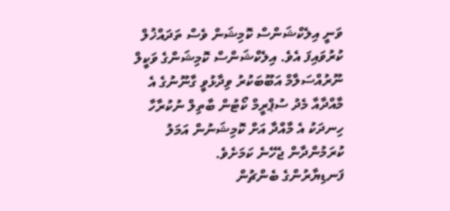ވަނީ އިލެކްޝަންސް ކޮމިޝަން ވެސް ތަދައްޚުލް ކުރުވައިފަ އެވެ. އިލެކްޝަންސް ކޮމިޝަންގެ ވަކީލް ނޫރުއްސަލާމް އަބޫބަކުރު ވިދާޅުވީ ގާނޫނުގެ އެ މާއްދާއާ މެދު ސުޕްރީމް ކޯޓުން ބާތިލް ނުކުރާހާ ހިނދަކު އެ މާއްދާ އަށް ކޮމިޝަނުން އަމަލު ކުރަމުންދާން ޖެހޭނެ ކަމަށެވެ.
ފަނޑިޔާރުންގެ ބެންޗުން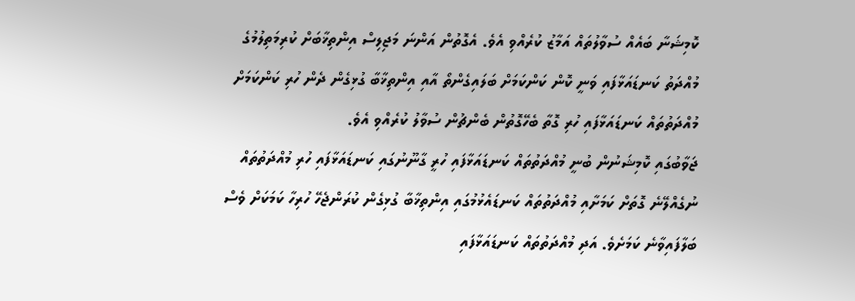ކޮމިޝަނާ ބައެއް ސުވާލުތައް އަމާޒު ކުރެއްވި އެވެ. އެގޮތުން އަންނަ މަޖިލިސް އިންތިޚާބަށް ކުރިމަތިލުމުގެ މުއްދަތު ކަނޑައަޅާފައި ވަނީ ކޮން ކަންކަމަށް ބަލައިގެންތޯ އާއި އިންތިޚާބާ ގުޅިގެން ދެން ހުރި ކަންކަމަށް މުއްދަތުތައް ކަނޑައަޅާފައި ހުރި ގޮތާ ބެހޭގޮތުން ބެންޗުން ސުވާލު ކުރެއްވި އެވެ.
ޖަވާބުގައި ކޮމިޝަނުން ބުނީ މުއްދަތުތައް ކަނޑައަޅާފައި ހުރީ ގާނޫނުގައި ކަނޑައަޅާފައި ހުރި މުއްދަތުތައް ނުގެއްލޭނެ ގޮތަށް ކަމަށާއި މުއްދަތުތައް ކަނޑައެޅުމުގައި އިންތިޚާބާ ގުޅިގެން ކުރަންޖެހޭ ހުރިހާ ކަމަކަށް ވެސް ބަލާފައިވާނެ ކަމަށެވެ. އަދި މުއްދަތުތައް ކަނޑައަޅާފައި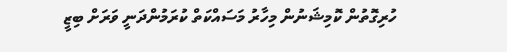ހުރިގޮތުން ކޮމިޝަނުން މިހާރު މަސައްކަތް ކުރަމުންދަނީ ވަރަށް ބިޒީ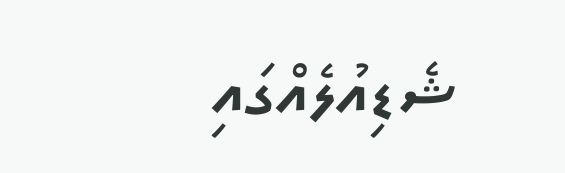ޝެޑިއުލެއްގައި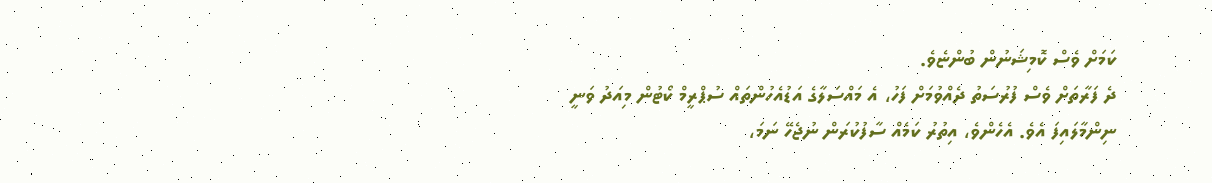ކަމަށް ވެސް ކޮމިޝަނުން ބުންޏެވެ.
ދެ ފަރާތަށް ވެސް ފުރުސަތު ދެއްވުމަށް ފަހު، އެ މައްސަލާގެ އަޑުއެހުންތައް ސުޕްރީމް ކޯޓުން މިއަދު ވަނީ ނިންމާލައިފަ އެވެ. އެހެންވެ، އިތުރު ކަމެއް ސާފުކުރަން ނުޖެހޭ ނަމަ،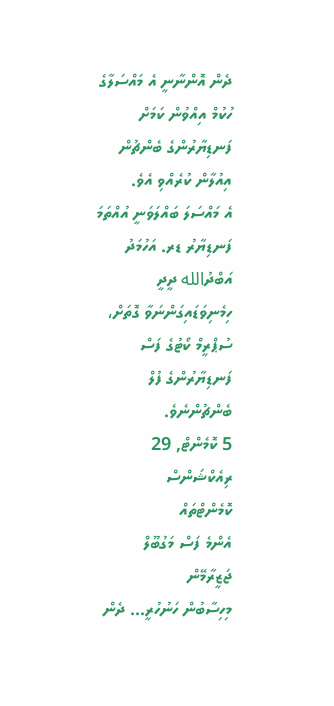ދެން އޮންނާނީ އެ މައްސަލާގެ ހުކުމް އިއްވުން ކަމަށް ފަނޑިޔާރުންގެ ބެންޗުން އިއުލާން ކުރެއްވި އެވެ.
އެ މައްސަލަ ބައްލަވަނީ އުއްތަމަ ފަނޑިޔާރު ޑރ. އަހުމަދު އަބްދުالله ދީދީ ހިމެނިވަޑައިގަންނަވާ ގޮތަށް، ސުޕްރީމް ކޯޓުގެ ފަސް ފަނޑިޔާރުންގެ ފުލް ބެންޗުންނެވެ.
5 ކޮމެންޓް, 29 ރިއެކްޝަންސް
ކޮމެންޓްތައް
އެންމެ ފަސް މަގުބޫލް
ޖަޒީރާމޭން
މިހިސާބުން ހަނުހުރީ... ދެން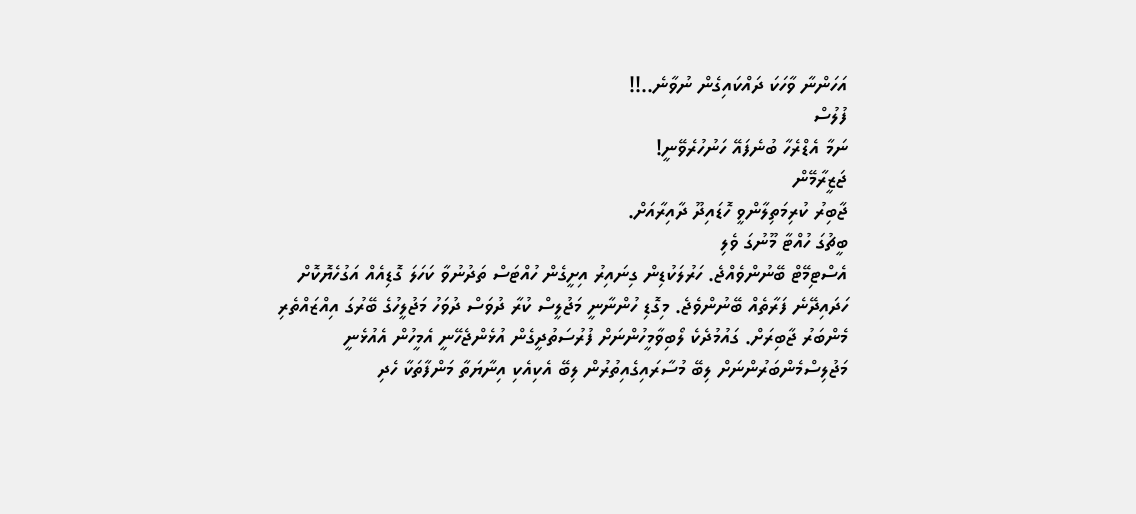އަހަންނާ ވާހަކަ ދައްކައިގެން ނުވާނެ..!!
ފުލުސް
ނަމާ އެޑްރެހާ ބުނެފައޭ ހަނުހުރެވޭނީ!
ޖަޒީރާމޭން
ޖާބިރު ކުރިމަތިލާންވީ ހޮޑައިދޫ ދާއިރާއަށް.
ބީޗުގަ ހުއްޓާ މޫނުގަ ވެލި
އެސްޓިމޭޓް ބޭނުންވެއްޖެ. ހަރުލަކުޑިން ގިނައިރު އިށީގެން ހުއްޓަސް ތަދުނުވާ ކަހަލަ ގޮޑިއެއް އަގުހެޔޮކޮށް ހަދައިދޭނެ ފަރާތެއް ބޭނުންވެޖެ. މިގޮޑި ހުންނާނީ މަޖުލީސް ކުރާ ދުވަސް ދުވަހު މަޖުލީހުގެ ބޭރުގަ އިއްޒައްތެރި މެންބަރު ޖާބިރަށް. ގައުމުދެކެ ލޯބިވާމީހުންނަށް ފުރުސަތުދީގެން އުޅެންޖެހޭނީ އެމީހުން އެއުޅެނީ މަޖުލިސްމެންބަރުންނަށް ލިބޭ މުސާރައިގެއިތުރުން ލިބޭ އެކިއެކި އިނާޔަތާ މަންފާތަކާ ހެދި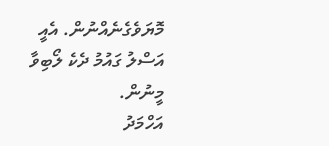މޮޔަވެގެނެއްނުން. އެއީ އަސްލު ގައުމު ދެކެ ލޯބިވާ މީނުން.
އަހްމަދު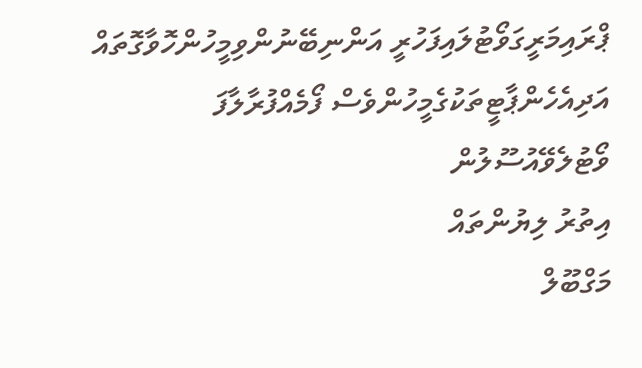ޕްރައިމަރީގަވޯޓުލައިފަހުރީ އަންނިބޭނުންވިމީހުންހޮވާގޮތައް އަދިއެހެންޕާޓީތަކުގެމީހުންވެސް ފޯމެއްފުރާލާފަ ވޯޓުލެވޭއުސޫލުން
އިތުރު ލިޔުންތައް
މަގްބޫލް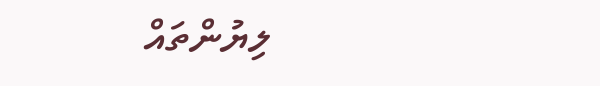ލިޔުންތައް